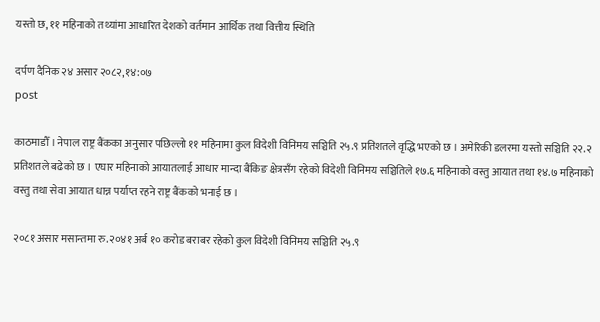यस्तो छ, ११ महिनाको तथ्यांमा आधारित देशको वर्तमान आर्थिक तथा वित्तीय स्थिति

दर्पण दैनिक २४ असार २०८२,१४:०७
post

काठमाडौँ । नेपाल राष्ट्र बैंकका अनुसार पछिल्लो ११ महिनामा कुल विदेशी विनिमय सञ्चिति २५.९ प्रतिशतले वृद्धि भएको छ । अमेरिकी डलरमा यस्तो सञ्चिति २२.२ प्रतिशतले बढेको छ । एघार महिनाको आयातलाई आधार मान्दा बैंकिङ क्षेत्रसँग रहेको विदेशी विनिमय सञ्चितिले १७.६ महिनाको वस्तु आयात तथा १४.७ महिनाको वस्तु तथा सेवा आयात धान्न पर्याप्त रहने राष्ट्र बैंकको भनाई छ ।

२०८१ असार मसान्तमा रु.२०४१ अर्ब १० करोड बराबर रहेको कुल विदेशी विनिमय सञ्चिति २५.९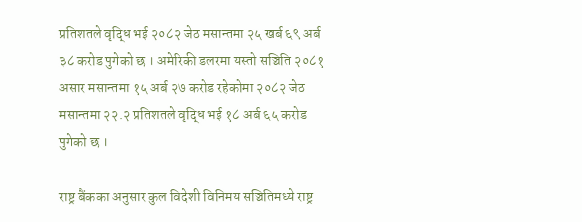प्रतिशतले वृद्धि भई २०८२ जेठ मसान्तमा २५ खर्ब ६९ अर्ब ३८ करोड पुगेको छ । अमेरिकी डलरमा यस्तो सञ्चिति २०८१ असार मसान्तमा १५ अर्ब २७ करोड रहेकोमा २०८२ जेठ मसान्तमा २२.२ प्रतिशतले वृद्धि भई १८ अर्ब ६५ करोड पुगेको छ ।

राष्ट्र बैंकका अनुसार कुल विदेशी विनिमय सञ्चितिमध्ये राष्ट्र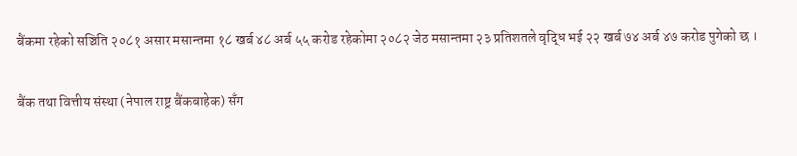बैंकमा रहेको सञ्चिति २०८१ असार मसान्तमा १८ खर्ब ४८ अर्ब ५५ करोड रहेकोमा २०८२ जेठ मसान्तमा २३ प्रतिशतले वृद्धि भई २२ खर्ब ७४ अर्ब ४७ करोड पुगेको छ ।

बैंक तथा वित्तीय संस्था (नेपाल राष्ट्र बैंकबाहेक) सँग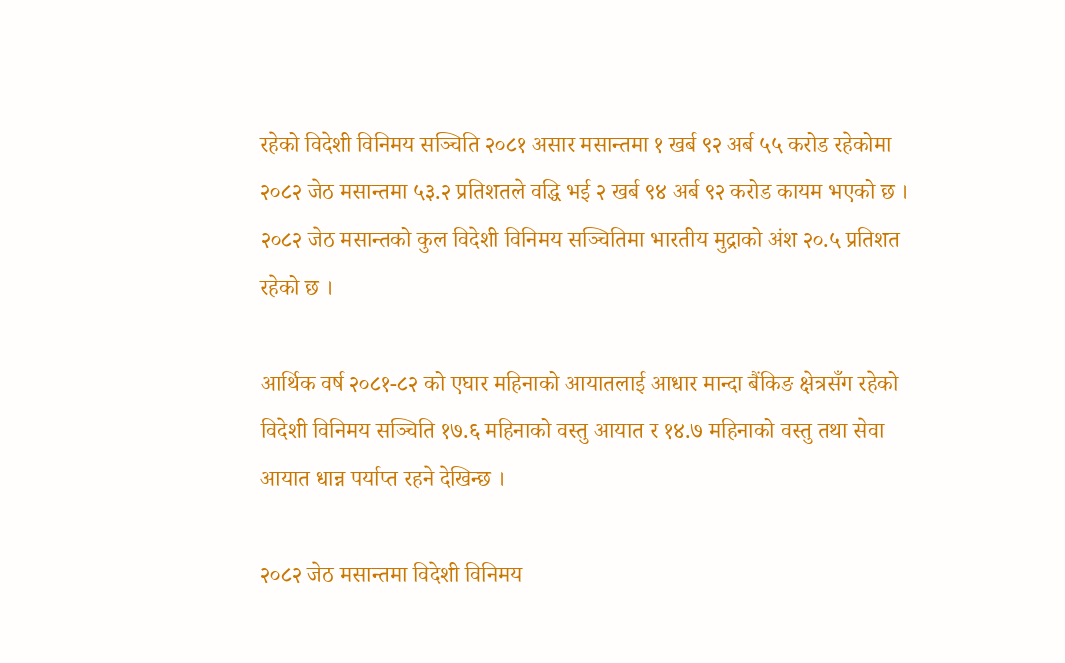रहेको विदेशी विनिमय सञ्चिति २०८१ असार मसान्तमा १ खर्ब ९२ अर्ब ५५ करोड रहेकोमा २०८२ जेठ मसान्तमा ५३.२ प्रतिशतले वद्धि भई २ खर्ब ९४ अर्ब ९२ करोड कायम भएको छ । २०८२ जेठ मसान्तको कुल विदेशी विनिमय सञ्चितिमा भारतीय मुद्राको अंश २०.५ प्रतिशत रहेको छ ।

आर्थिक वर्ष २०८१-८२ को एघार महिनाको आयातलाई आधार मान्दा बैंकिङ क्षेत्रसँग रहेको विदेशी विनिमय सञ्चिति १७.६ महिनाको वस्तु आयात र १४.७ महिनाको वस्तु तथा सेवा आयात धान्न पर्याप्त रहने देखिन्छ ।

२०८२ जेठ मसान्तमा विदेशी विनिमय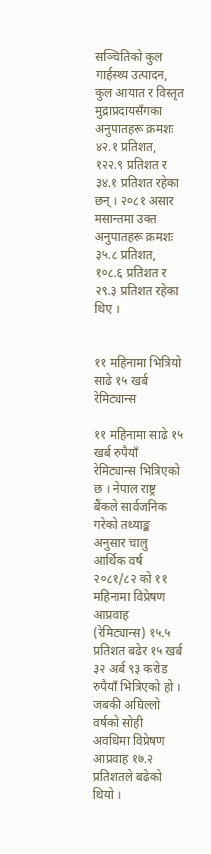सञ्चितिको कुल गार्हस्थ्य उत्पादन, कुल आयात र विस्तृत मुद्राप्रदायसँगका अनुपातहरू क्रमशः ४२.१ प्रतिशत, १२२.९ प्रतिशत र ३४.१ प्रतिशत रहेका छन् । २०८१ असार मसान्तमा उक्त अनुपातहरू क्रमशः ३५.८ प्रतिशत, १०८.६ प्रतिशत र २९.३ प्रतिशत रहेका थिए ।


११ महिनामा भित्रियो साढे १५ खर्ब रेमिट्यान्स

११ महिनामा साढे १५ खर्ब रुपैयाँ रेमिट्यान्स भित्रिएको छ । नेपाल राष्ट्र बैंकले सार्वजनिक गरेको तथ्याङ्क अनुसार चालु आर्थिक वर्ष २०८१/८२ को ११ महिनामा विप्रेषण आप्रवाह (रेमिट्यान्स) १५.५ प्रतिशत बढेर १५ खर्ब ३२ अर्ब ९३ करोड रुपैयाँ भित्रिएको हो । जबकी अघिल्लो वर्षको सोही अवधिमा विप्रेषण आप्रवाह १७.२ प्रतिशतले बढेको थियो ।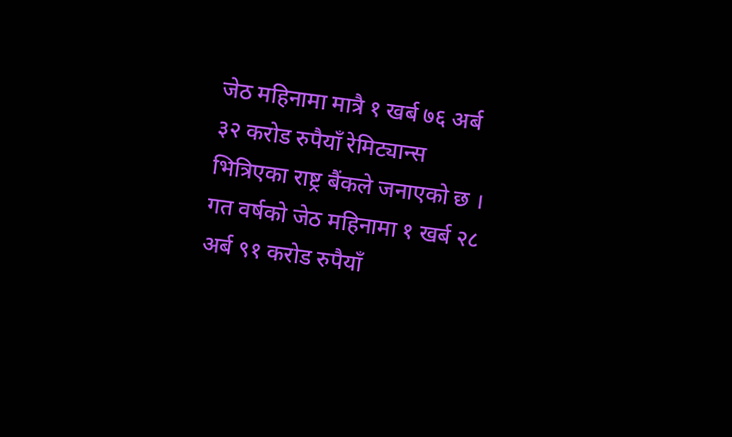जेठ महिनामा मात्रै १ खर्ब ७६ अर्ब ३२ करोड रुपैयाँ रेमिट्यान्स भित्रिएका राष्ट्र बैंकले जनाएको छ । गत वर्षको जेठ महिनामा १ खर्ब २८ अर्ब ९१ करोड रुपैयाँ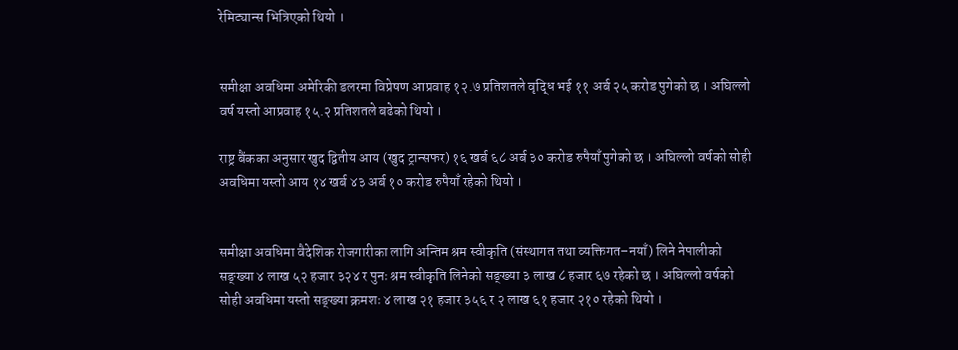रेमिट्यान्स भित्रिएको थियो ।


समीक्षा अवधिमा अमेरिकी डलरमा विप्रेषण आप्रवाह १२.७ प्रतिशतले वृद्धि भई ११ अर्ब २५ करोड पुगेको छ । अघिल्लो वर्ष यस्तो आप्रवाह १५.२ प्रतिशतले बढेको थियो ।

राष्ट्र बैंकका अनुसार खुद द्वितीय आय (खुद ट्रान्सफर) १६ खर्ब ६८ अर्ब ३० करोड रुपैयाँ पुगेको छ । अघिल्लो वर्षको सोही अवधिमा यस्तो आय १४ खर्ब ४३ अर्ब १० करोड रुपैयाँ रहेको थियो ।


समीक्षा अवधिमा वैदेशिक रोजगारीका लागि अन्तिम श्रम स्वीकृति (संस्थागत तथा व्यक्तिगत–नयाँ) लिने नेपालीको सङ्ख्या ४ लाख ५२ हजार ३२४ र पुनः श्रम स्वीकृति लिनेको सङ्ख्या ३ लाख ८ हजार ६७ रहेको छ । अघिल्लो वर्षको सोही अवधिमा यस्तो सङ्ख्या क्रमशः ४ लाख २१ हजार ३५६ र २ लाख ६१ हजार २१० रहेको थियो ।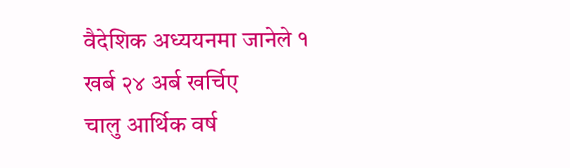वैदेशिक अध्ययनमा जानेले १ खर्ब २४ अर्ब खर्चिए
चालु आर्थिक वर्ष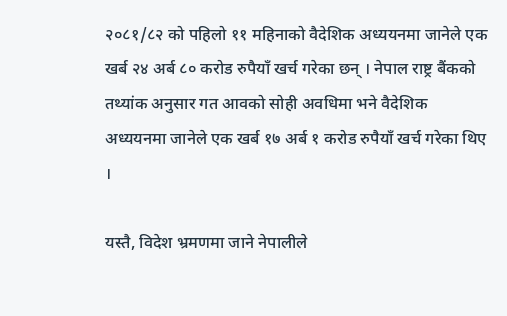२०८१/८२ को पहिलो ११ महिनाको वैदेशिक अध्ययनमा जानेले एक खर्ब २४ अर्ब ८० करोड रुपैयाँ खर्च गरेका छन् । नेपाल राष्ट्र बैंकको तथ्यांक अनुसार गत आवको सोही अवधिमा भने वैदेशिक अध्ययनमा जानेले एक खर्ब १७ अर्ब १ करोड रुपैयाँ खर्च गरेका थिए ।

यस्तै, विदेश भ्रमणमा जाने नेपालीले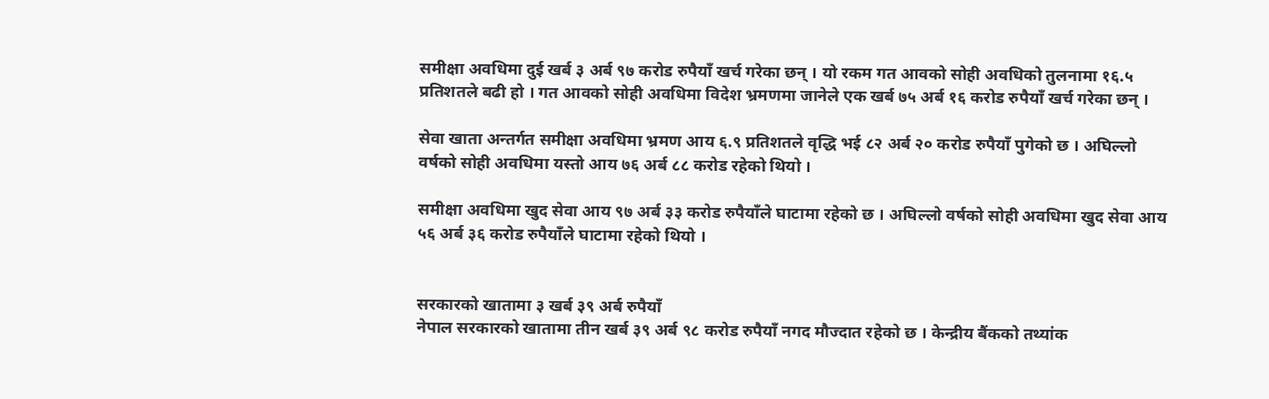समीक्षा अवधिमा दुई खर्ब ३ अर्ब ९७ करोड रुपैयाँ खर्च गरेका छन् । यो रकम गत आवको सोही अवधिको तुलनामा १६.५ प्रतिशतले बढी हो । गत आवको सोही अवधिमा विदेश भ्रमणमा जानेले एक खर्ब ७५ अर्ब १६ करोड रुपैयाँ खर्च गरेका छन् ।

सेवा खाता अन्तर्गत समीक्षा अवधिमा भ्रमण आय ६.९ प्रतिशतले वृद्धि भई ८२ अर्ब २० करोड रुपैयाँ पुगेको छ । अघिल्लो वर्षको सोही अवधिमा यस्तो आय ७६ अर्ब ८८ करोड रहेको थियो ।

समीक्षा अवधिमा खुद सेवा आय ९७ अर्ब ३३ करोड रुपैयाँले घाटामा रहेको छ । अघिल्लो वर्षको सोही अवधिमा खुद सेवा आय ५६ अर्ब ३६ करोड रुपैयाँले घाटामा रहेको थियो ।


सरकारको खातामा ३ खर्ब ३९ अर्ब रुपैयाँ
नेपाल सरकारको खातामा तीन खर्ब ३९ अर्ब ९८ करोड रुपैयाँ नगद मौज्दात रहेको छ । केन्द्रीय बैंकको तथ्यांक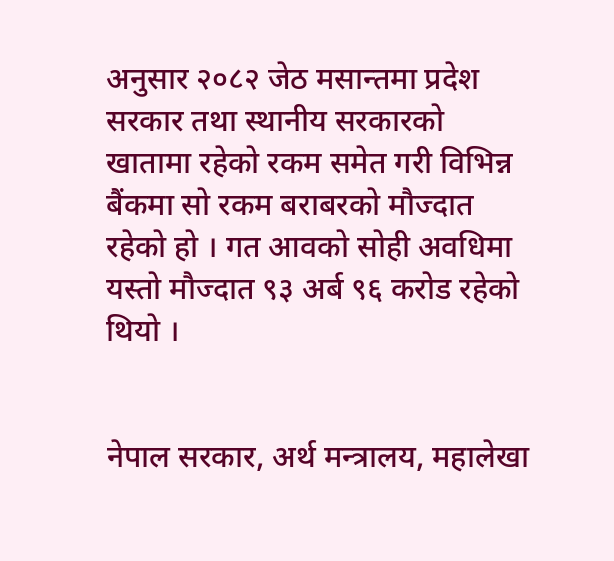अनुसार २०८२ जेठ मसान्तमा प्रदेश सरकार तथा स्थानीय सरकारको खातामा रहेको रकम समेत गरी विभिन्न बैंकमा सो रकम बराबरको मौज्दात रहेको हो । गत आवको सोही अवधिमा यस्तो मौज्दात ९३ अर्ब ९६ करोड रहेको थियो ।


नेपाल सरकार, अर्थ मन्त्रालय, महालेखा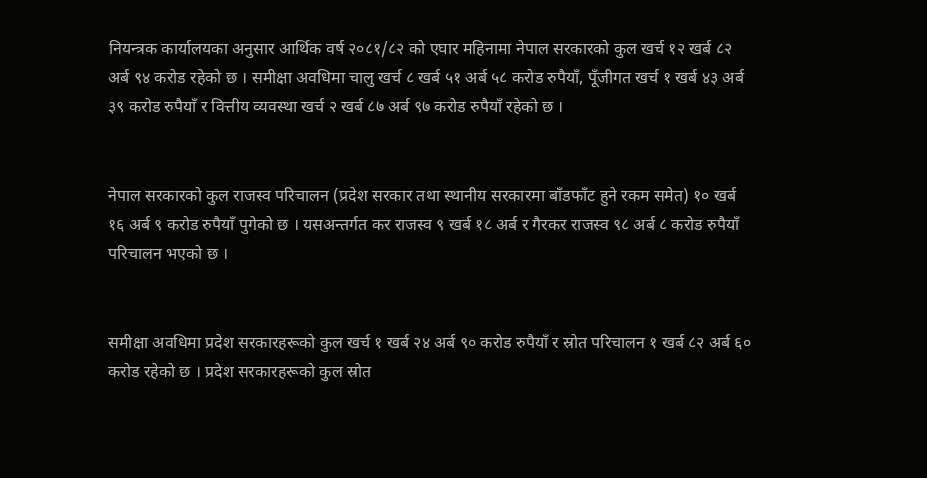नियन्त्रक कार्यालयका अनुसार आर्थिक वर्ष २०८१/८२ को एघार महिनामा नेपाल सरकारको कुल खर्च १२ खर्ब ८२ अर्ब ९४ करोड रहेको छ । समीक्षा अवधिमा चालु खर्च ८ खर्ब ५१ अर्ब ५८ करोड रुपैयाँ, पूँजीगत खर्च १ खर्ब ४३ अर्ब ३९ करोड रुपैयाँ र वित्तीय व्यवस्था खर्च २ खर्ब ८७ अर्ब ९७ करोड रुपैयाँ रहेको छ ।


नेपाल सरकारको कुल राजस्व परिचालन (प्रदेश सरकार तथा स्थानीय सरकारमा बाँडफाँट हुने रकम समेत) १० खर्ब १६ अर्ब ९ करोड रुपैयाँ पुगेको छ । यसअन्तर्गत कर राजस्व ९ खर्ब १८ अर्ब र गैरकर राजस्व ९८ अर्ब ८ करोड रुपैयाँ परिचालन भएको छ ।


समीक्षा अवधिमा प्रदेश सरकारहरूको कुल खर्च १ खर्ब २४ अर्ब ९० करोड रुपैयाँ र स्रोत परिचालन १ खर्ब ८२ अर्ब ६० करोड रहेको छ । प्रदेश सरकारहरूको कुल स्रोत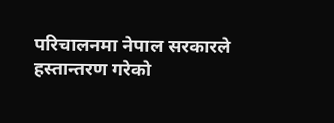परिचालनमा नेपाल सरकारले हस्तान्तरण गरेको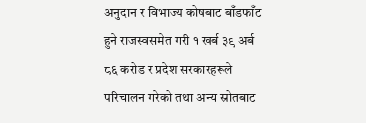अनुदान र विभाज्य कोषबाट बाँडफाँट हुने राजस्वसमेत गरी १ खर्ब ३९ अर्ब ८६ करोड र प्रदेश सरकारहरूले परिचालन गरेको तथा अन्य स्रोतबाट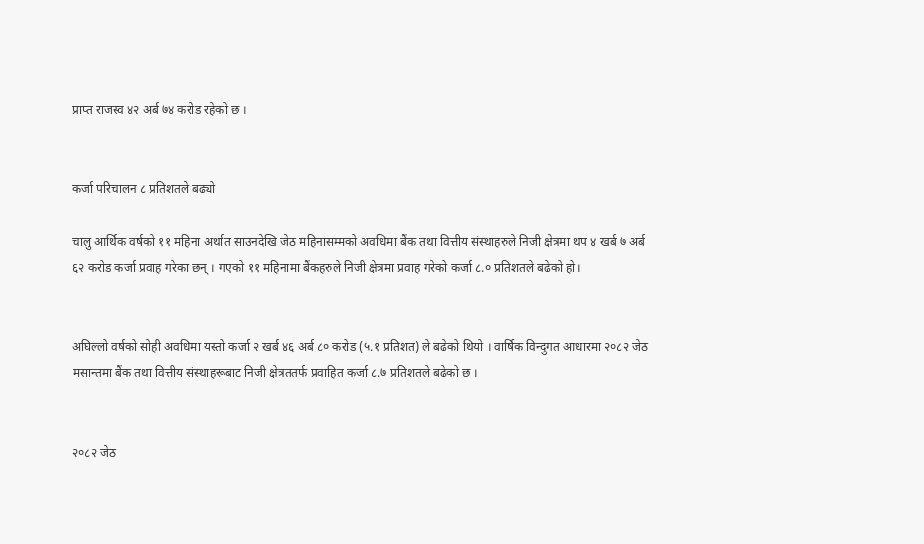प्राप्त राजस्व ४२ अर्ब ७४ करोड रहेको छ ।


कर्जा परिचालन ८ प्रतिशतले बढ्यो

चालु आर्थिक वर्षको ११ महिना अर्थात साउनदेखि जेठ महिनासम्मको अवधिमा बैंक तथा वित्तीय संस्थाहरुले निजी क्षेत्रमा थप ४ खर्ब ७ अर्ब ६२ करोड कर्जा प्रवाह गरेका छन् । गएको ११ महिनामा बैंकहरुले निजी क्षेत्रमा प्रवाह गरेको कर्जा ८.० प्रतिशतले बढेको हो।


अघिल्लो वर्षको सोही अवधिमा यस्तो कर्जा २ खर्ब ४६ अर्ब ८० करोड (५.१ प्रतिशत) ले बढेको थियो । वार्षिक विन्दुगत आधारमा २०८२ जेठ मसान्तमा बैंक तथा वित्तीय संस्थाहरूबाट निजी क्षेत्रततर्फ प्रवाहित कर्जा ८.७ प्रतिशतले बढेको छ ।


२०८२ जेठ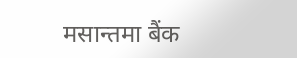मसान्तमा बैंक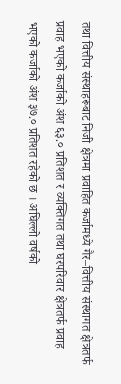तथा वित्तीय संस्थाहरूबाट निजी क्षेत्रमा प्रवाहित कर्जामध्ये गैर–वित्तीय संस्थागत क्षेत्रतर्फ प्रवाह भएको कर्जाको अंश ६३.० प्रतिशत र व्यक्तिगत तथा घरपरिवार क्षेत्रतर्फ प्रवाह भएको कर्जाको अंश ३७.० प्रतिशत रहेको छ । अघिल्लो वर्षको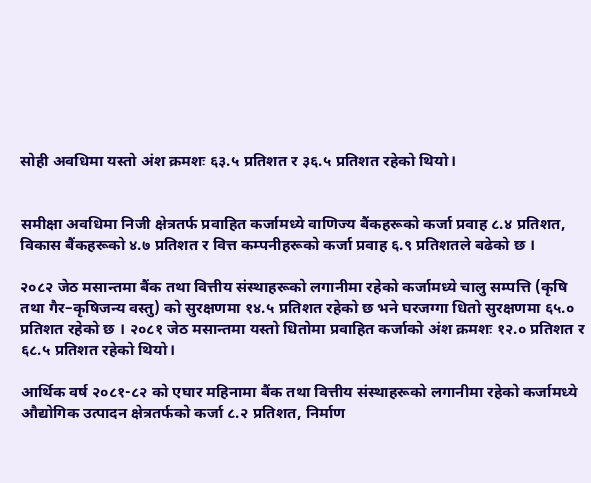सोही अवधिमा यस्तो अंश क्रमशः ६३.५ प्रतिशत र ३६.५ प्रतिशत रहेको थियो।


समीक्षा अवधिमा निजी क्षेत्रतर्फ प्रवाहित कर्जामध्ये वाणिज्य बैंकहरूको कर्जा प्रवाह ८.४ प्रतिशत, विकास बैंकहरूको ४.७ प्रतिशत र वित्त कम्पनीहरूको कर्जा प्रवाह ६.९ प्रतिशतले बढेको छ ।

२०८२ जेठ मसान्तमा बैंक तथा वित्तीय संस्थाहरूको लगानीमा रहेको कर्जामध्ये चालु सम्पत्ति (कृषि तथा गैर–कृषिजन्य वस्तु) को सुरक्षणमा १४.५ प्रतिशत रहेको छ भने घरजग्गा धितो सुरक्षणमा ६५.० प्रतिशत रहेको छ । २०८१ जेठ मसान्तमा यस्तो धितोमा प्रवाहित कर्जाको अंश क्रमशः १२.० प्रतिशत र ६८.५ प्रतिशत रहेको थियो।

आर्थिक वर्ष २०८१-८२ को एघार महिनामा बैंक तथा वित्तीय संस्थाहरूको लगानीमा रहेको कर्जामध्ये औद्योगिक उत्पादन क्षेत्रतर्फको कर्जा ८.२ प्रतिशत, निर्माण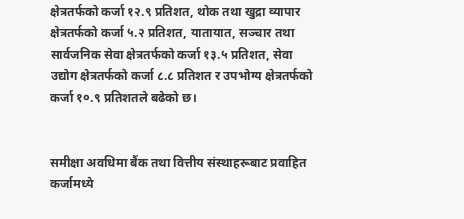क्षेत्रतर्फको कर्जा १२.९ प्रतिशत, थोक तथा खुद्रा व्यापार क्षेत्रतर्फको कर्जा ५.२ प्रतिशत, यातायात, सञ्चार तथा सार्वजनिक सेवा क्षेत्रतर्फको कर्जा १३.५ प्रतिशत, सेवा उद्योग क्षेत्रतर्फको कर्जा ८.८ प्रतिशत र उपभोग्य क्षेत्रतर्फको कर्जा १०.९ प्रतिशतले बढेको छ।


समीक्षा अवधिमा बैंक तथा वित्तीय संस्थाहरूबाट प्रवाहित कर्जामध्ये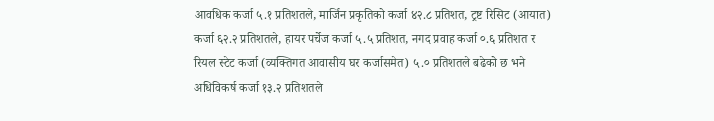आवधिक कर्जा ५.१ प्रतिशतले, मार्जिन प्रकृतिको कर्जा ४२.८ प्रतिशत, ट्रष्ट रिसिट (आयात) कर्जा ६२.२ प्रतिशतले, हायर पर्चेज कर्जा ५.५ प्रतिशत, नगद प्रवाह कर्जा ०.६ प्रतिशत र रियल स्टेट कर्जा (व्यक्तिगत आवासीय घर कर्जासमेत) ५.० प्रतिशतले बढेको छ भने अधिविकर्ष कर्जा १३.२ प्रतिशतले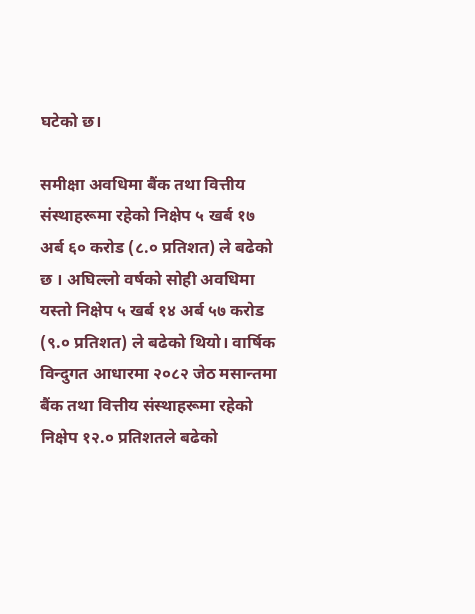घटेको छ।

समीक्षा अवधिमा बैंक तथा वित्तीय संस्थाहरूमा रहेको निक्षेप ५ खर्ब १७ अर्ब ६० करोड (८.० प्रतिशत) ले बढेको छ । अघिल्लो वर्षको सोही अवधिमा यस्तो निक्षेप ५ खर्ब १४ अर्ब ५७ करोड (९.० प्रतिशत) ले बढेको थियो। वार्षिक विन्दुगत आधारमा २०८२ जेठ मसान्तमा बैंक तथा वित्तीय संस्थाहरूमा रहेको निक्षेप १२.० प्रतिशतले बढेको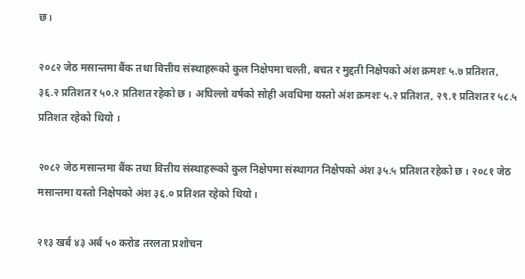छ।

२०८२ जेठ मसान्तमा बैंक तथा वित्तीय संस्थाहरूको कुल निक्षेपमा चल्ती, बचत र मुद्दती निक्षेपको अंश क्रमशः ५.७ प्रतिशत, ३६.२ प्रतिशत र ५०.२ प्रतिशत रहेको छ । अघिल्लो वर्षको सोही अवधिमा यस्तो अंश क्रमशः ५.२ प्रतिशत, २९.१ प्रतिशत र ५८.५ प्रतिशत रहेको थियो ।

२०८२ जेठ मसान्तमा बैंक तथा वित्तीय संस्थाहरूको कुल निक्षेपमा संस्थागत निक्षेपको अंश ३५.५ प्रतिशत रहेको छ । २०८१ जेठ मसान्तमा यस्तो निक्षेपको अंश ३६.० प्रतिशत रहेको थियो।

२१३ खर्ब ४३ अर्ब ५० करोड तरलता प्रशोचन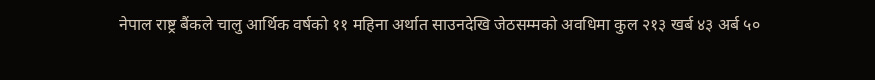नेपाल राष्ट्र बैंकले चालु आर्थिक वर्षको ११ महिना अर्थात साउनदेखि जेठसम्मको अवधिमा कुल २१३ खर्ब ४३ अर्ब ५०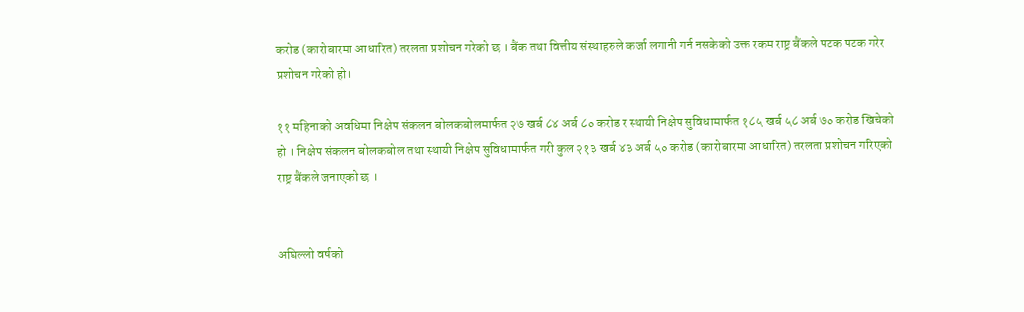करोड (कारोबारमा आधारित) तरलता प्रशोचन गरेको छ । बैंक तथा वित्तीय संस्थाहरुले कर्जा लगानी गर्न नसकेको उक्त रकम राष्ट्र बैंकले पटक पटक गरेर प्रशोचन गरेको हो।

११ महिनाको अवधिमा निक्षेप संकलन बोलकबोलमार्फत २७ खर्ब ८४ अर्ब ८० करोड र स्थायी निक्षेप सुविधामार्फत १८५ खर्ब ५८ अर्ब ७० करोड खिचेको हो । निक्षेप संकलन बोलकबोल तथा स्थायी निक्षेप सुविधामार्फत गरी कुल २१३ खर्ब ४३ अर्ब ५० करोड (कारोबारमा आधारित) तरलता प्रशोचन गरिएको राष्ट्र बैंकले जनाएको छ ।


अघिल्लो वर्षको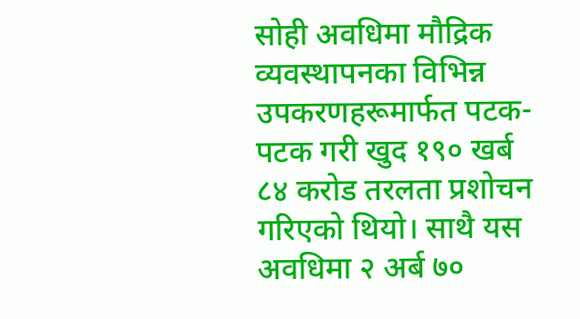सोही अवधिमा मौद्रिक व्यवस्थापनका विभिन्न उपकरणहरूमार्फत पटक-पटक गरी खुद १९० खर्ब ८४ करोड तरलता प्रशोचन गरिएको थियो। साथै यस अवधिमा २ अर्ब ७०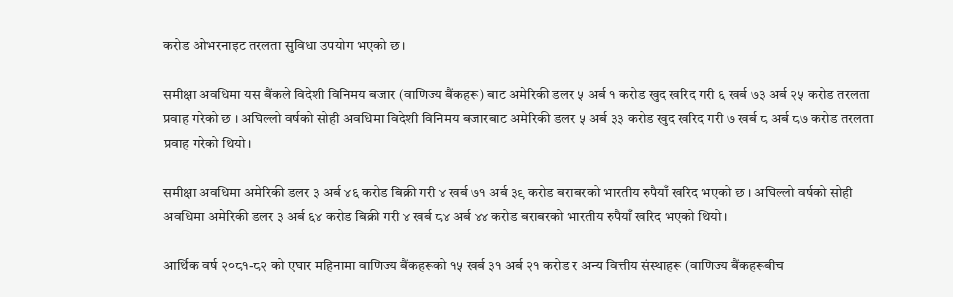करोड ओभरनाइट तरलता सुविधा उपयोग भएको छ।

समीक्षा अवधिमा यस बैंकले विदेशी विनिमय बजार (वाणिज्य बैंकहरू) बाट अमेरिकी डलर ५ अर्ब १ करोड खुद खरिद गरी ६ खर्ब ७३ अर्ब २५ करोड तरलता प्रवाह गरेको छ । अघिल्लो वर्षको सोही अवधिमा विदेशी विनिमय बजारबाट अमेरिकी डलर ५ अर्ब ३३ करोड खुद खरिद गरी ७ खर्ब ८ अर्ब ८७ करोड तरलता प्रवाह गरेको थियो।

समीक्षा अवधिमा अमेरिकी डलर ३ अर्ब ४६ करोड बिक्री गरी ४ खर्ब ७१ अर्ब ३९ करोड बराबरको भारतीय रुपैयाँ खरिद भएको छ । अघिल्लो वर्षको सोही अवधिमा अमेरिकी डलर ३ अर्ब ६४ करोड बिक्री गरी ४ खर्ब ८४ अर्ब ४४ करोड बराबरको भारतीय रुपैयाँ खरिद भएको थियो।

आर्थिक वर्ष २०८१-८२ को एघार महिनामा वाणिज्य बैंकहरूको १५ खर्ब ३१ अर्ब २१ करोड र अन्य वित्तीय संस्थाहरू (वाणिज्य बैंकहरूबीच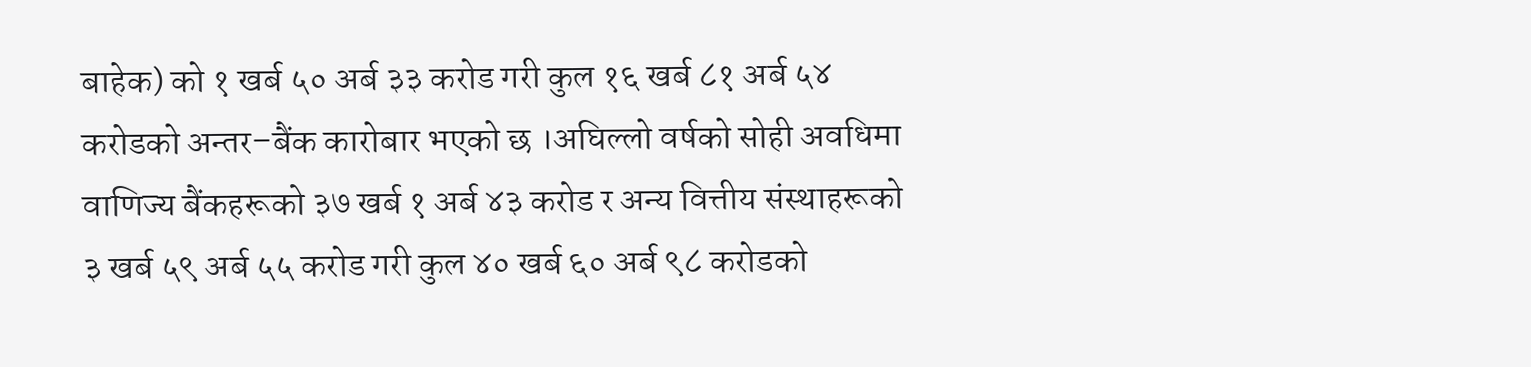बाहेक) को १ खर्ब ५० अर्ब ३३ करोड गरी कुल १६ खर्ब ८१ अर्ब ५४ करोडको अन्तर–बैंक कारोबार भएको छ ।अघिल्लो वर्षको सोही अवधिमा वाणिज्य बैंकहरूको ३७ खर्ब १ अर्ब ४३ करोड र अन्य वित्तीय संस्थाहरूको ३ खर्ब ५९ अर्ब ५५ करोड गरी कुल ४० खर्ब ६० अर्ब ९८ करोडको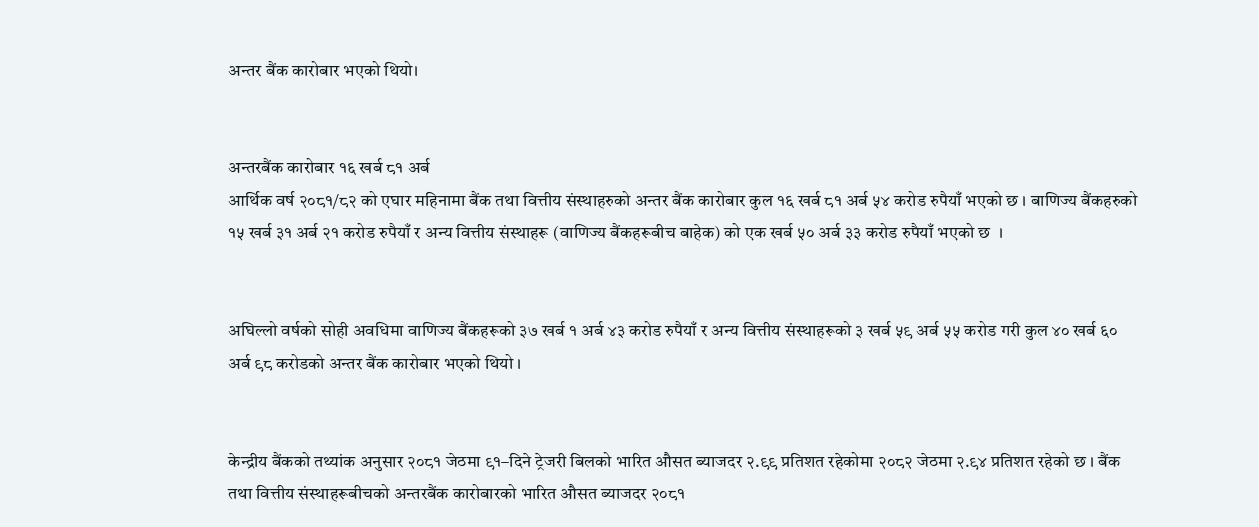अन्तर बैंक कारोबार भएको थियो।


अन्तरबैंक कारोबार १६ खर्ब ८१ अर्ब
आर्थिक वर्ष २०८१/८२ को एघार महिनामा बैंक तथा वित्तीय संस्थाहरुको अन्तर बैंक कारोबार कुल १६ खर्ब ८१ अर्ब ५४ करोड रुपैयाँ भएको छ । बाणिज्य बैंकहरुको १५ खर्ब ३१ अर्ब २१ करोड रुपैयाँ र अन्य वित्तीय संस्थाहरू (वाणिज्य बैंकहरूबीच बाहेक) को एक खर्ब ५० अर्ब ३३ करोड रुपैयाँ भएको छ  ।


अघिल्लो वर्षको सोही अवधिमा वाणिज्य बैंकहरूको ३७ खर्ब १ अर्ब ४३ करोड रुपैयाँ र अन्य वित्तीय संस्थाहरूको ३ खर्ब ५९ अर्ब ५५ करोड गरी कुल ४० खर्ब ६० अर्ब ९८ करोडको अन्तर बैंक कारोबार भएको थियो ।


केन्द्रीय बैंकको तथ्यांक अनुसार २०८१ जेठमा ९१–दिने ट्रेजरी बिलको भारित औसत ब्याजदर २.९९ प्रतिशत रहेकोमा २०८२ जेठमा २.९४ प्रतिशत रहेको छ । बैंक तथा वित्तीय संस्थाहरूबीचको अन्तरबैंक कारोबारको भारित औसत ब्याजदर २०८१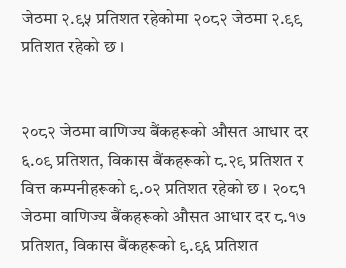जेठमा २.९५ प्रतिशत रहेकोमा २०८२ जेठमा २.९९ प्रतिशत रहेको छ ।


२०८२ जेठमा वाणिज्य बैंकहरूको औसत आधार दर ६.०९ प्रतिशत, विकास बैंकहरूको ८.२९ प्रतिशत र वित्त कम्पनीहरूको ९.०२ प्रतिशत रहेको छ । २०८१ जेठमा वाणिज्य बैंकहरूको औसत आधार दर ८.१७ प्रतिशत, विकास बैंकहरूको ९.९६ प्रतिशत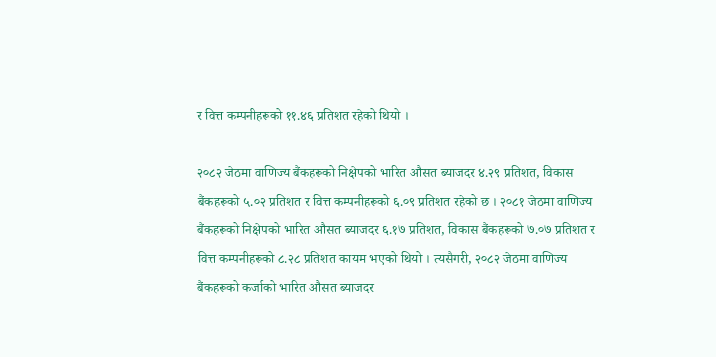र वित्त कम्पनीहरूको ११.४६ प्रतिशत रहेको थियो ।

२०८२ जेठमा वाणिज्य बैंकहरूको निक्षेपको भारित औसत ब्याजदर ४.२९ प्रतिशत, विकास बैंकहरूको ५.०२ प्रतिशत र वित्त कम्पनीहरूको ६.०९ प्रतिशत रहेको छ । २०८१ जेठमा वाणिज्य बैंकहरूको निक्षेपको भारित औसत ब्याजदर ६.१७ प्रतिशत, विकास बैंकहरूको ७.०७ प्रतिशत र वित्त कम्पनीहरूको ८.२८ प्रतिशत कायम भएको थियो । त्यसैगरी, २०८२ जेठमा वाणिज्य बैंकहरूको कर्जाको भारित औसत ब्याजदर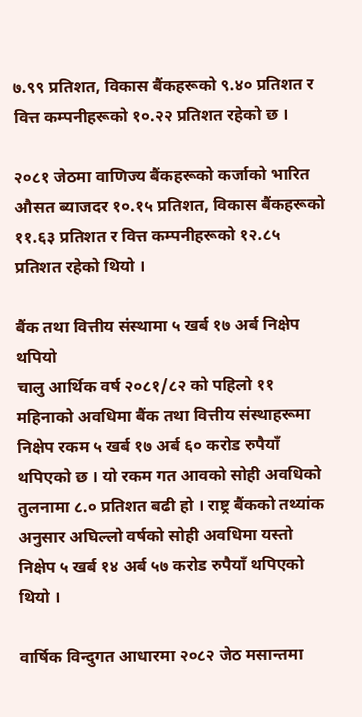७.९९ प्रतिशत, विकास बैंकहरूको ९.४० प्रतिशत र वित्त कम्पनीहरूको १०.२२ प्रतिशत रहेको छ ।

२०८१ जेठमा वाणिज्य बैंकहरूको कर्जाको भारित औसत ब्याजदर १०.१५ प्रतिशत, विकास बैंकहरूको ११.६३ प्रतिशत र वित्त कम्पनीहरूको १२.८५ प्रतिशत रहेको थियो ।

बैंक तथा वित्तीय संस्थामा ५ खर्ब १७ अर्ब निक्षेप थपियो
चालु आर्थिक वर्ष २०८१/८२ को पहिलो ११ महिनाको अवधिमा बैंक तथा वित्तीय संस्थाहरूमा निक्षेप रकम ५ खर्ब १७ अर्ब ६० करोड रुपैयाँ थपिएको छ । यो रकम गत आवको सोही अवधिको तुलनामा ८.० प्रतिशत बढी हो । राष्ट्र बैंकको तथ्यांक अनुसार अघिल्लो वर्षको सोही अवधिमा यस्तो निक्षेप ५ खर्ब १४ अर्ब ५७ करोड रुपैयाँ थपिएको थियो ।

वार्षिक विन्दुगत आधारमा २०८२ जेठ मसान्तमा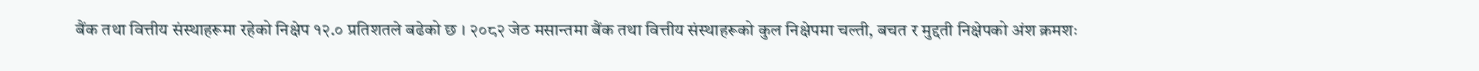बैंक तथा वित्तीय संस्थाहरूमा रहेको निक्षेप १२.० प्रतिशतले बढेको छ । २०८२ जेठ मसान्तमा बैंक तथा वित्तीय संस्थाहरूको कुल निक्षेपमा चल्ती, बचत र मुद्दती निक्षेपको अंश क्रमशः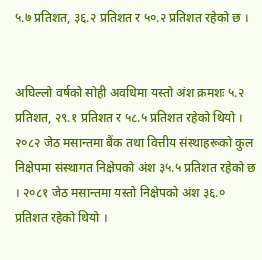५.७ प्रतिशत, ३६.२ प्रतिशत र ५०.२ प्रतिशत रहेको छ ।


अघिल्लो वर्षको सोही अवधिमा यस्तो अंश क्रमशः ५.२ प्रतिशत, २९.१ प्रतिशत र ५८.५ प्रतिशत रहेको थियो । २०८२ जेठ मसान्तमा बैंक तथा वित्तीय संस्थाहरूको कुल निक्षेपमा संस्थागत निक्षेपको अंश ३५.५ प्रतिशत रहेको छ । २०८१ जेठ मसान्तमा यस्तो निक्षेपको अंश ३६.० प्रतिशत रहेको थियो ।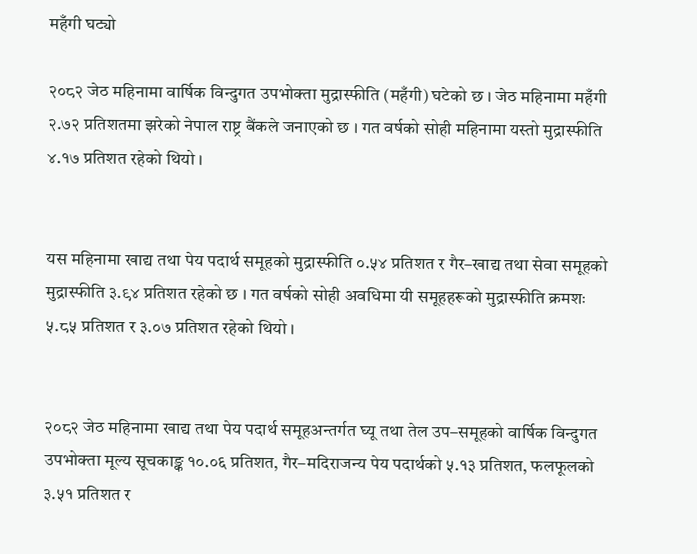महँगी घट्यो

२०८२ जेठ महिनामा वार्षिक विन्दुगत उपभोक्ता मुद्रास्फीति (महँगी) घटेको छ । जेठ महिनामा महँगी २.७२ प्रतिशतमा झरेको नेपाल राष्ट्र बैंकले जनाएको छ । गत वर्षको सोही महिनामा यस्तो मुद्रास्फीति ४.१७ प्रतिशत रहेको थियो ।


यस महिनामा खाद्य तथा पेय पदार्थ समूहको मुद्रास्फीति ०.५४ प्रतिशत र गैर–खाद्य तथा सेवा समूहको मुद्रास्फीति ३.९४ प्रतिशत रहेको छ । गत वर्षको सोही अवधिमा यी समूहहरूको मुद्रास्फीति क्रमशः ५.८५ प्रतिशत र ३.०७ प्रतिशत रहेको थियो ।


२०८२ जेठ महिनामा खाद्य तथा पेय पदार्थ समूहअन्तर्गत घ्यू तथा तेल उप–समूहको वार्षिक विन्दुगत उपभोक्ता मूल्य सूचकाङ्क १०.०६ प्रतिशत, गैर–मदिराजन्य पेय पदार्थको ५.१३ प्रतिशत, फलफूलको ३.५१ प्रतिशत र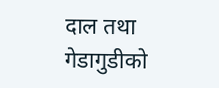दाल तथा गेडागुडीको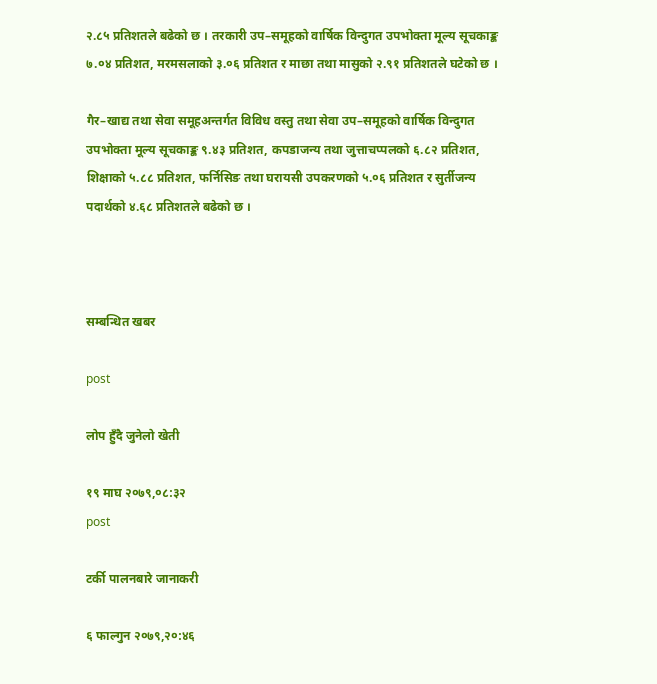२.८५ प्रतिशतले बढेको छ । तरकारी उप–समूहको वार्षिक विन्दुगत उपभोक्ता मूल्य सूचकाङ्क ७.०४ प्रतिशत, मरमसलाको ३.०६ प्रतिशत र माछा तथा मासुको २.९१ प्रतिशतले घटेको छ ।

गैर–खाद्य तथा सेवा समूहअन्तर्गत विविध वस्तु तथा सेवा उप–समूहको वार्षिक विन्दुगत उपभोक्ता मूल्य सूचकाङ्क ९.४३ प्रतिशत, कपडाजन्य तथा जुत्ताचप्पलको ६.८२ प्रतिशत, शिक्षाको ५.८८ प्रतिशत, फर्निसिङ तथा घरायसी उपकरणको ५.०६ प्रतिशत र सुर्तीजन्य पदार्थको ४.६८ प्रतिशतले बढेको छ ।



सम्बन्धित खबर

post

लोप हुँदै जुनेलो खेती

१९ माघ २०७९,०८:३२
post

टर्की पालनबारे जानाकरी

६ फाल्गुन २०७९,२०:४६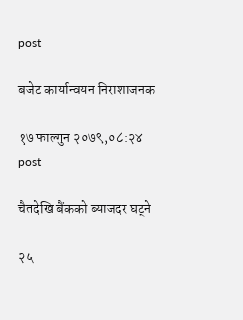post

बजेट कार्यान्वयन निराशाजनक

१७ फाल्गुन २०७९,०८:२४
post

चैतदेखि बैंकको ब्याजदर घट्ने

२५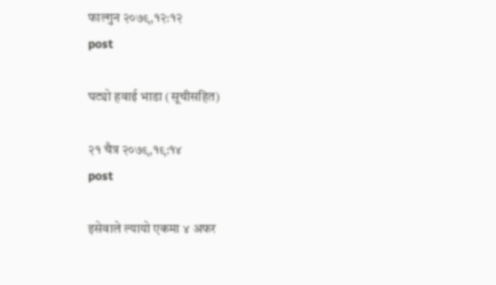फाल्गुन २०७९,१२:१२
post

घट्यो हवाई भाडा (सूचीसहित)

२१ चैत्र २०७९,१९:१४
post

इसेवाले ल्यायो एकमा ४ अफर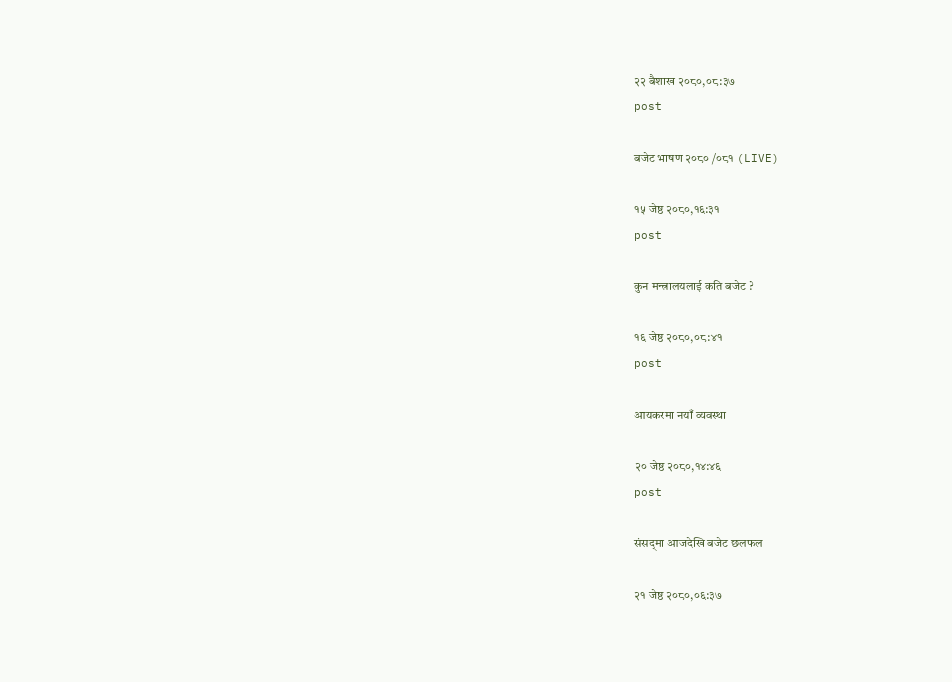२२ बैशाख २०८०,०८:३७
post

बजेट भाषण २०८० /०८१ (LIVE)

१५ जेष्ठ २०८०,१६:३१
post

कुन मन्त्रालयलाई कति बजेट ?

१६ जेष्ठ २०८०,०८:४१
post

आयकरमा नयाँ व्यवस्था

२० जेष्ठ २०८०,१४:४६
post

संसद्‌मा आजदेखि बजेट छलफल

२१ जेष्ठ २०८०,०६:३७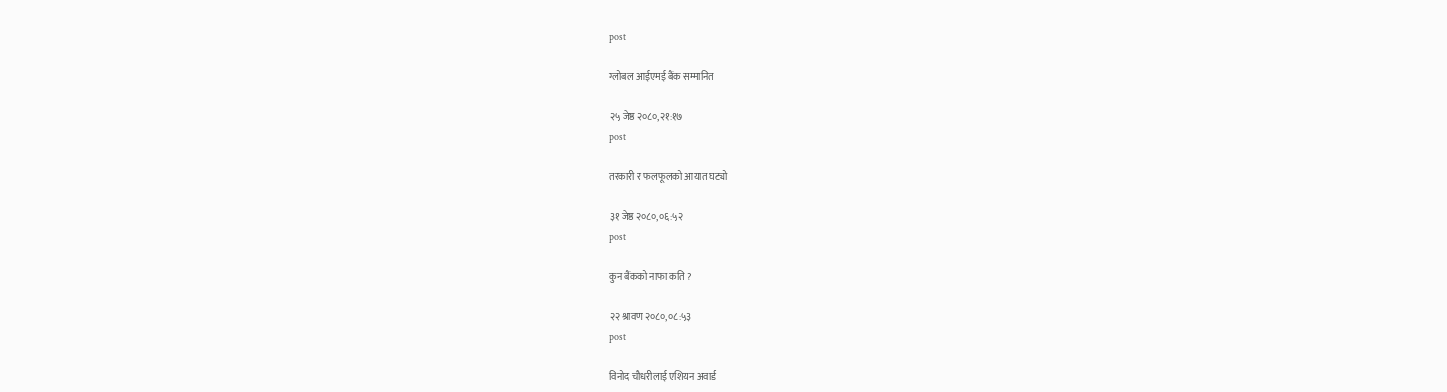post

ग्लोबल आईएमई बैंक सम्मानित

२५ जेष्ठ २०८०,२१:१७
post

तरकारी र फलफूलको आयात घट्यो

३१ जेष्ठ २०८०,०६:५२
post

कुन बैंकको नाफा कति ?

२२ श्रावण २०८०,०८:५३
post

विनोद चौधरीलाई एशियन अवार्ड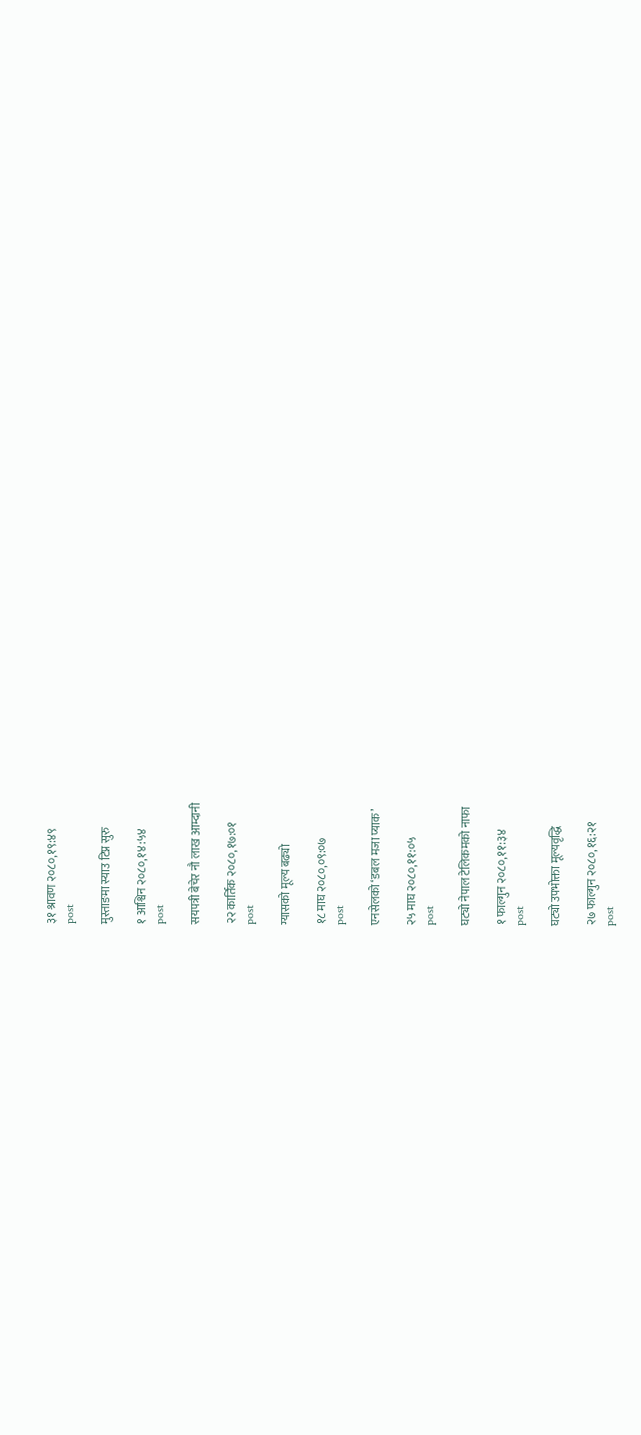३१ श्रावण २०८०,१९:४९
post

मुस्ताङमा स्याउ टिप्न सुरु

१ आश्विन २०८०,१४:५४
post

सयपत्री बेचेर नौ लाख आम्दानी

२२ कार्तिक २०८०,१७:०१
post

ग्यासको मूल्य बढ्यो

१८ माघ २०८०,०९:०७
post

एनसेलको ‘डबल मजा प्याक’

२५ माघ २०८०,११:०५
post

घट्यो नेपाल टेलिकमको नाफा

१ फाल्गुन २०८०,११:३४
post

घट्यो उपभोक्ता मूल्यवृद्धि

२७ फाल्गुन २०८०,१६:२१
post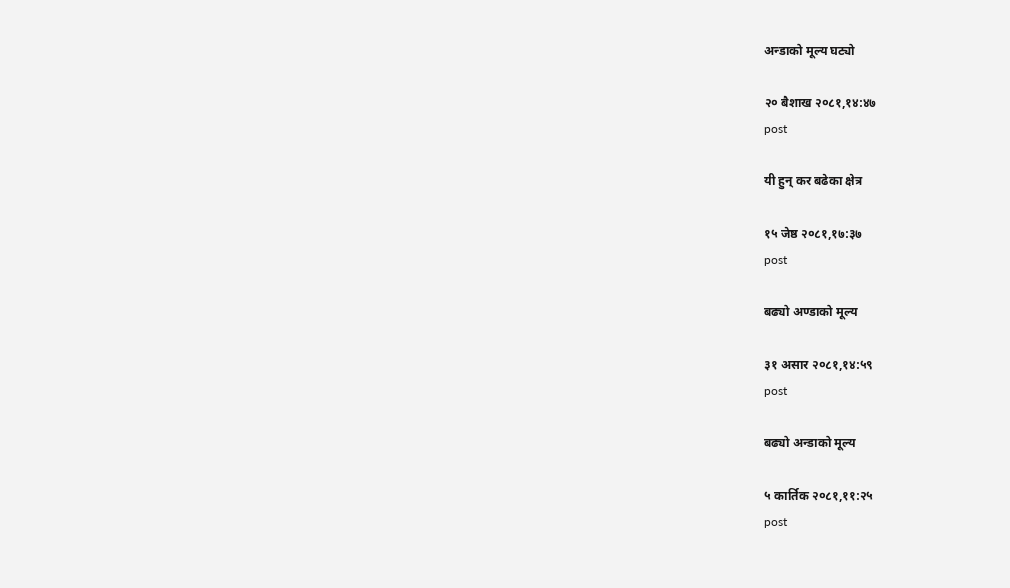अन्डाको मूल्य घट्यो

२० बैशाख २०८१,१४:४७
post

यी हुन् कर बढेका क्षेत्र

१५ जेष्ठ २०८१,१७:३७
post

बढ्यो अण्डाको मूल्य

३१ असार २०८१,१४:५९
post

बढ्यो अन्डाको मूल्य

५ कार्तिक २०८१,११:२५
post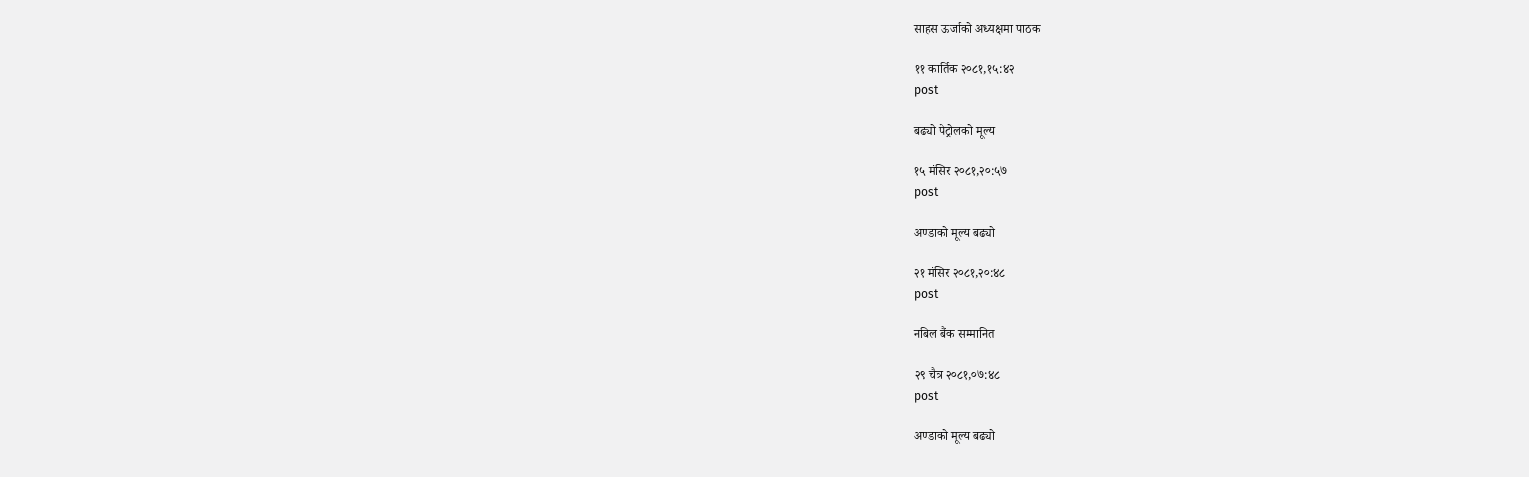साहस ऊर्जाको अध्यक्षमा पाठक

११ कार्तिक २०८१,१५:४२
post

बढ्यो पेट्रोलको मूल्य

१५ मंसिर २०८१,२०:५७
post

अण्डाको मूल्य बढ्यो

२१ मंसिर २०८१,२०:४८
post

नबिल बैंक सम्मानित

२९ चैत्र २०८१,०७:४८
post

अण्डाको मूल्य बढ्यो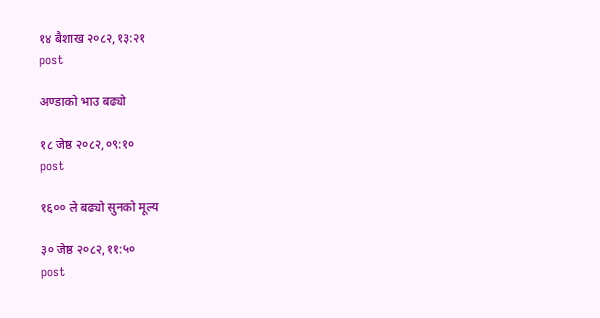१४ बैशाख २०८२,१३:२१
post

अण्डाको भाउ बढ्यो

१८ जेष्ठ २०८२,०९:१०
post

१६०० ले बढ्यो सुनको मूल्य

३० जेष्ठ २०८२,११:५०
post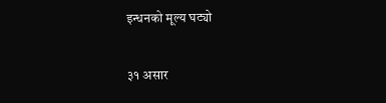इन्धनको मूल्य घट्यो

३१ असार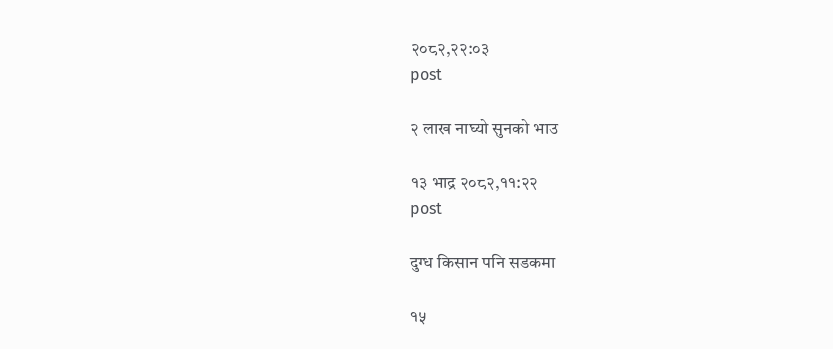२०८२,२२:०३
post

२ लाख नाघ्यो सुनको भाउ

१३ भाद्र २०८२,११:२२
post

दुग्ध किसान पनि सडकमा

१५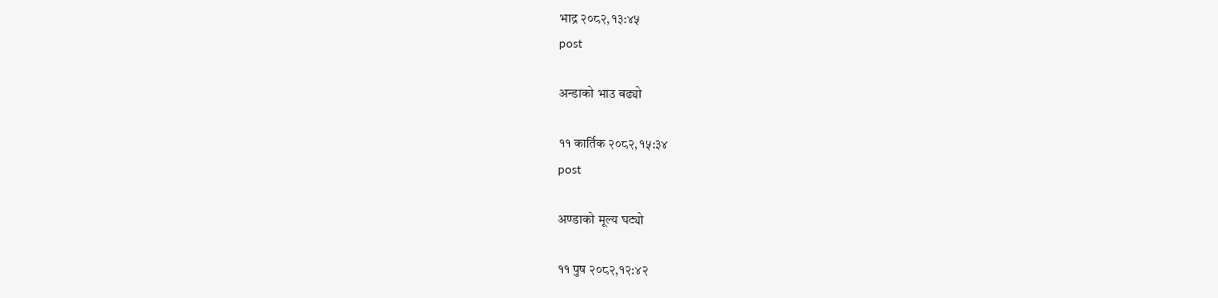भाद्र २०८२,१३:४५
post

अन्डाको भाउ बढ्यो

११ कार्तिक २०८२,१५:३४
post

अण्डाको मूल्य घट्यो

११ पुष २०८२,१२:४२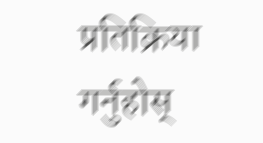प्रतिक्रिया गर्नुहोस्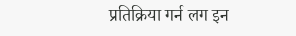प्रतिक्रिया गर्न लग इन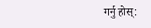गर्नु होस्: